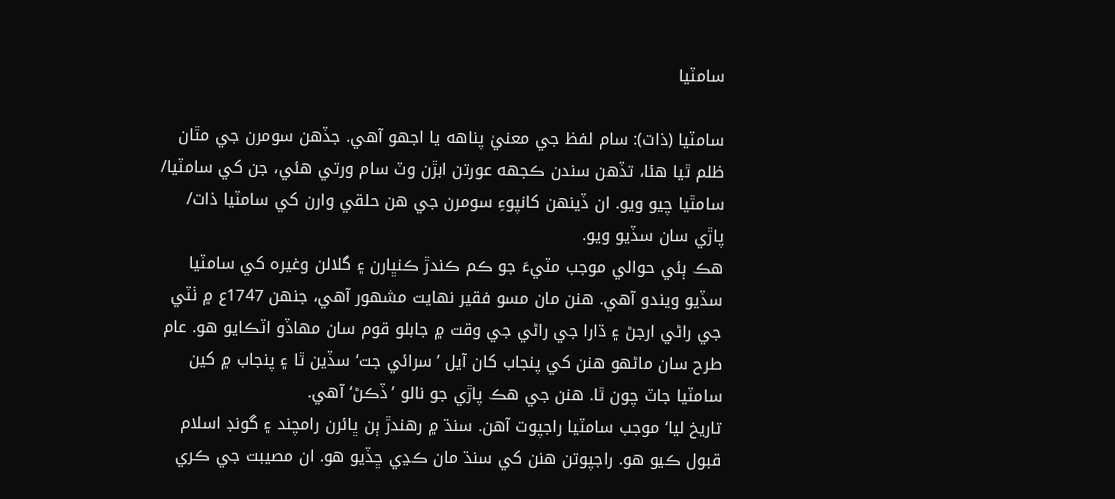سامٽيا

سامٽيا (ذات): سام لفظ جي معنيٰ پناهه يا اجهو آهي. جڏهن سومرن جي مٿان ظلم ٿيا هئا، تڏهن سندن ڪجهه عورتن ابڙن وٽ سام ورتي هئي، جن کي سامٽيا/ سامٿيا چيو ويو. ان ڏينهن کانپوءِ سومرن جي هن حلقي وارن کي سامٽيا ذات/ پاڙي سان سڏيو ويو.
هڪ ٻئي حوالي موجب مٽيءَ جو ڪم ڪندڙ ڪنڀارن ۽ گلالن وغيره کي سامٽيا سڏيو ويندو آهي. هنن مان مسو فقير نهايت مشهور آهي، جنهن 1747ع ۾ ٺٽي جي راڻي ارجڻ ۽ ڌارا جي راڻي جي وقت ۾ جابلو قوم سان مهاڏو اٽڪايو هو. عام طرح سان ماڻهو هنن کي پنجاب کان آيل ’سرائي جت‘ سڏين ٿا ۽ پنجاب ۾ کين سامٽيا جاٽ چون ٿا. هنن جي هڪ پاڙي جو نالو ’ڏڪڻ‘ آهي.
تاريخ ليا‘ موجب سامٽيا راجپوت آهن. سنڌ ۾ رهندڙ ٻن ڀائرن رامچند ۽ گونڊ اسلام قبول ڪيو هو. راجپوتن هنن کي سنڌ مان ڪڍي ڇڏيو هو. ان مصيبت جي ڪري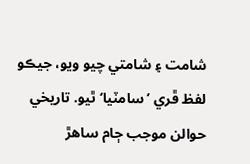شامت ۽ شامتي چيو ويو، جيڪو لفظ ڦري ’سامٽيا‘ ٿيو. تاريخي حوالن موجب ڄام ساهڙ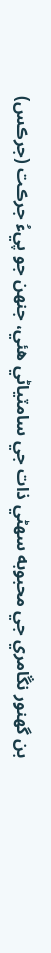بن گهنور نڱامري جي محبوبه سهڻي ذات جي سامٽياڻي هئي، جنهن جو پيءُ جرڪت (جرڪس)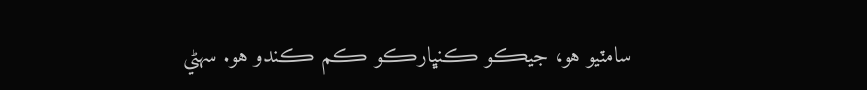سامٽيو هو، جيڪو ڪنڀارڪو ڪم ڪندو هو. سهڻي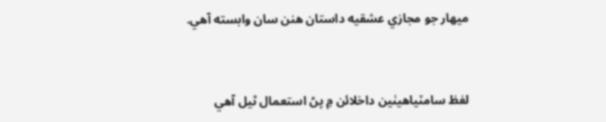ميهار جو مجازي عشقيه داستان هنن سان وابسته آهي.


لفظ سامٽياھيٺين داخلائن ۾ پڻ استعمال ٿيل آھي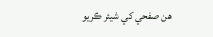هن صفحي کي شيئر ڪريو